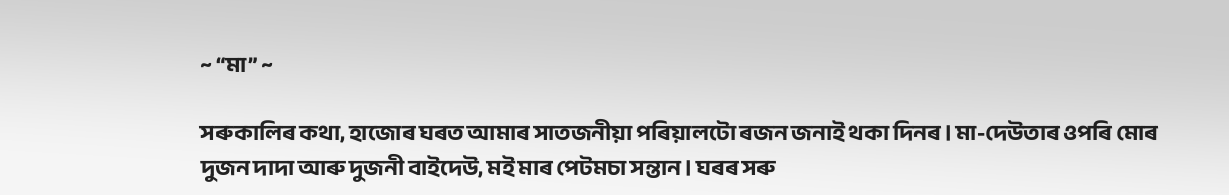~ “মা” ~

সৰুকালিৰ কথা, হাজোৰ ঘৰত আমাৰ সাতজনীয়া পৰিয়ালটো ৰজন জনাই থকা দিনৰ। মা-দেউতাৰ ওপৰি মোৰ দুজন দাদা আৰু দুজনী বাইদেউ, মই মাৰ পেটমচা সন্তান। ঘৰৰ সৰু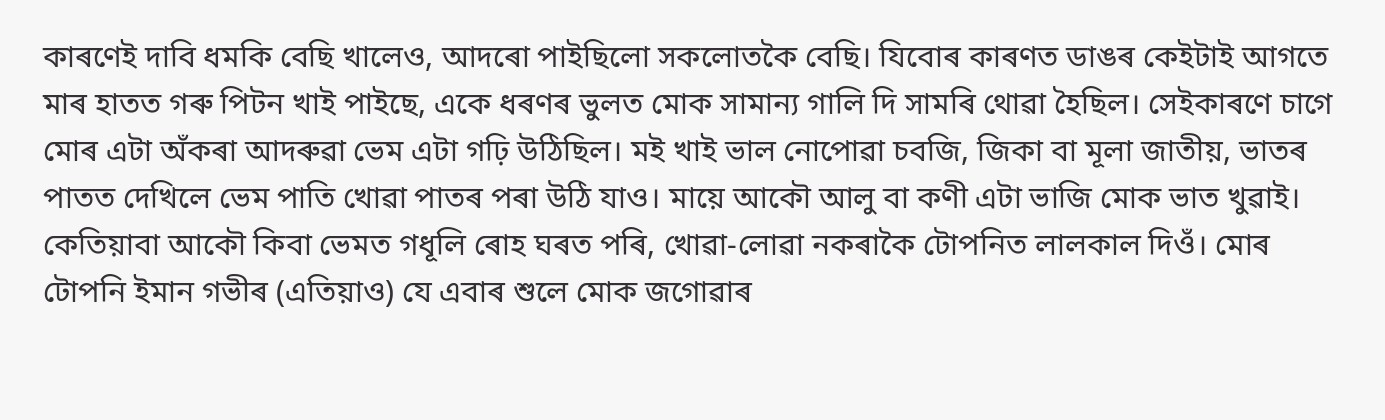কাৰণেই দাবি ধমকি বেছি খালেও, আদৰো পাইছিলো সকলোতকৈ বেছি। যিবোৰ কাৰণত ডাঙৰ কেইটাই আগতে মাৰ হাতত গৰু পিটন খাই পাইছে, একে ধৰণৰ ভুলত মোক সামান্য গালি দি সামৰি থোৱা হৈছিল। সেইকাৰণে চাগে মোৰ এটা অঁকৰা আদৰুৱা ভেম এটা গঢ়ি উঠিছিল। মই খাই ভাল নোপোৱা চবজি, জিকা বা মূলা জাতীয়, ভাতৰ পাতত দেখিলে ভেম পাতি খোৱা পাতৰ পৰা উঠি যাও। মায়ে আকৌ আলু বা কণী এটা ভাজি মোক ভাত খুৱাই। কেতিয়াবা আকৌ কিবা ভেমত গধূলি ৰোহ ঘৰত পৰি, খোৱা-লোৱা নকৰাকৈ টোপনিত লালকাল দিওঁ। মোৰ টোপনি ইমান গভীৰ (এতিয়াও) যে এবাৰ শুলে মোক জগোৱাৰ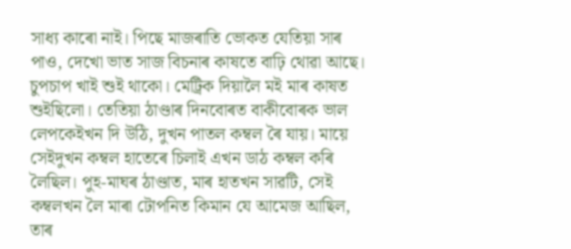সাধ্য কাৰো নাই। পিছে মাজৰাতি ভোকত যেতিয়া সাৰ পাও, দেখো ভাত সাজ বিচনাৰ কাষতে বাঢ়ি থোৱা আছে। চুপচাপ খাই শুই থাকো। মেট্ৰিক দিয়ালৈ মই মাৰ কাষত শুইছিলো। তেতিয়া ঠাণ্ডাৰ দিনবোৰত বাকীবোৰক ভাল লেপকেইখন দি উঠি, দুখন পাতল কম্বল ৰৈ যায়। মায়ে সেইদুখন কম্বল হাতেৰে চিলাই এখন ডাঠ কম্বল কৰি লৈছিল। পুহ-মাঘৰ ঠাণ্ডাত, মাৰ হাতখন সাৱটি, সেই কম্বলখন লৈ মাৰা টোপনিত কিমান যে আমেজ আছিল, তাৰ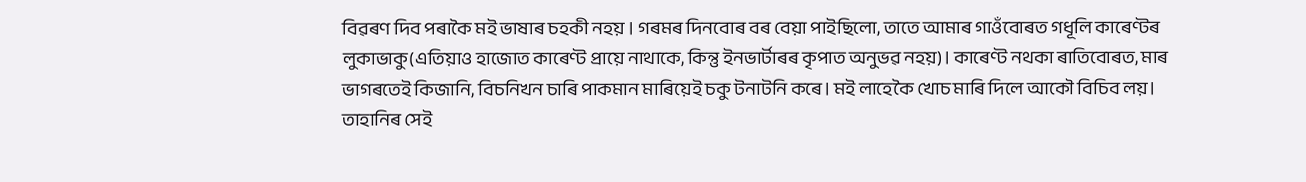বিৱৰণ দিব পৰাকৈ মই ভাষাৰ চহকী নহয় । গৰমৰ দিনবোৰ বৰ বেয়া পাইছিলো, তাতে আমাৰ গাওঁবোৰত গধূলি কাৰেণ্টৰ লুকাভাকু(এতিয়াও হাজোত কাৰেণ্ট প্ৰায়ে নাথাকে, কিন্তু ইনভাৰ্টাৰৰ কৃপাত অনুভৱ নহয়)। কাৰেণ্ট নথকা ৰাতিবোৰত, মাৰ ভাগৰতেই কিজানি, বিচনিখন চাৰি পাকমান মাৰিয়েই চকু টনাটনি কৰে। মই লাহেকৈ খোচ মাৰি দিলে আকৌ বিচিব লয়। তাহানিৰ সেই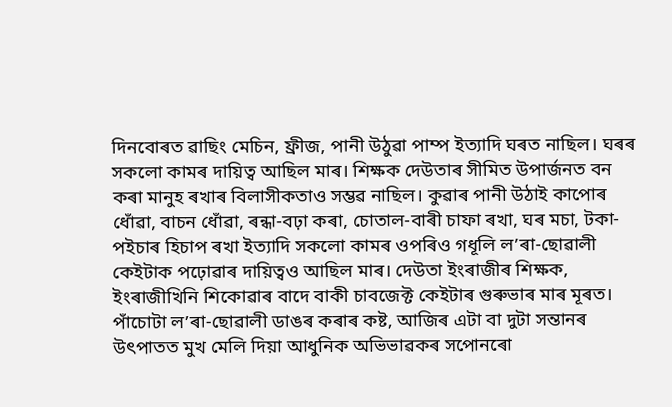দিনবোৰত ৱাছিং মেচিন, ফ্ৰীজ, পানী উঠুৱা পাম্প ইত্যাদি ঘৰত নাছিল। ঘৰৰ সকলো কামৰ দায়িত্ব আছিল মাৰ। শিক্ষক দেউতাৰ সীমিত উপাৰ্জনত বন কৰা মানুহ ৰখাৰ বিলাসীকতাও সম্ভৱ নাছিল। কুৱাৰ পানী উঠাই কাপোৰ ধোঁৱা, বাচন ধোঁৱা, ৰন্ধা-বঢ়া কৰা, চোতাল-বাৰী চাফা ৰখা, ঘৰ মচা, টকা-পইচাৰ হিচাপ ৰখা ইত্যাদি সকলো কামৰ ওপৰিও গধূলি ল’ৰা-ছোৱালী কেইটাক পঢ়োৱাৰ দায়িত্বও আছিল মাৰ। দেউতা ইংৰাজীৰ শিক্ষক, ইংৰাজীখিনি শিকোৱাৰ বাদে বাকী চাবজেক্ট কেইটাৰ গুৰুভাৰ মাৰ মূৰত। পাঁচোটা ল’ৰা-ছোৱালী ডাঙৰ কৰাৰ কষ্ট, আজিৰ এটা বা দুটা সন্তানৰ উৎপাতত মুখ মেলি দিয়া আধুনিক অভিভাৱকৰ সপোনৰো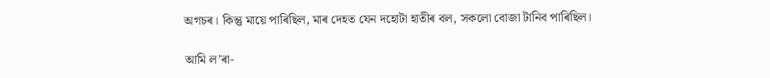অগচৰ। কিন্তু মায়ে পাৰিছিল, মাৰ দেহত যেন দহোটা হাতীৰ বল, সকলো বোজা টানিব পাৰিছিল।

আমি ল’ৰা-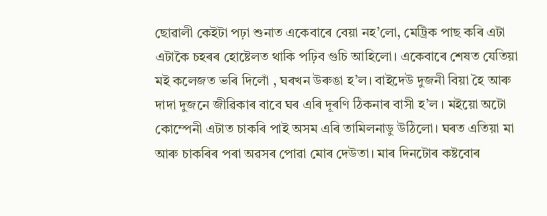ছোৱালী কেইটা পঢ়া শুনাত একেবাৰে বেয়া নহ’লো, মেট্ৰিক পাছ কৰি এটা এটাকৈ চহৰৰ হোষ্টেলত থাকি পঢ়িব গুচি আহিলো। একেবাৰে শেষত যেতিয়া মই কলেজত ভৰি দিলোঁ , ঘৰখন উৰুঙা হ’ল। বাইদেউ দুজনী বিয়া হৈ আৰু দাদা দুজনে জীৱিকাৰ বাবে ঘৰ এৰি দূৰণি ঠিকনাৰ বাসী হ’ল । মইয়ো অটো কোম্পেনী এটাত চাকৰি পাই অসম এৰি তামিলনাডু উঠিলো। ঘৰত এতিয়া মা আৰু চাকৰিৰ পৰা অৱসৰ পোৱা মোৰ দেউতা। মাৰ দিনটোৰ কষ্টবোৰ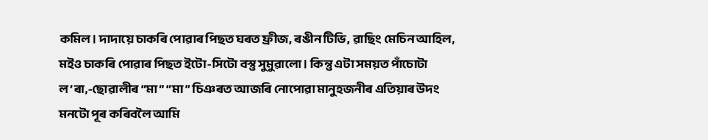কমিল। দাদায়ে চাকৰি পোৱাৰ পিছত ঘৰত ফ্ৰীজ, ৰঙীন টিভি, ৱাছিং মেচিন আহিল, মইও চাকৰি পোৱাৰ পিছত ইটো-সিটো বস্তু সুমুৱালো । কিন্তু এটা সময়ত পাঁচোটা ল’ৰা,-ছোৱালীৰ “মা” “মা” চিঞৰত আজৰি নোপোৱা মানুহজনীৰ এতিয়াৰ উদং মনটো পূৰ কৰিবলৈ আমি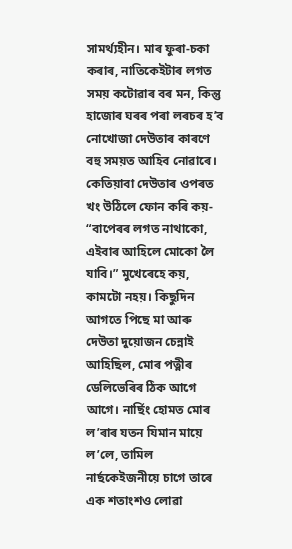সামৰ্থ্যহীন। মাৰ ফুৰা-চকা কৰাৰ, নাতিকেইটাৰ লগত সময় কটোৱাৰ বৰ মন, কিন্তু হাজোৰ ঘৰৰ পৰা লৰচৰ হ’ব নোখোজা দেউতাৰ কাৰণে বহু সময়ত আহিব নোৱাৰে। কেতিয়াবা দেউতাৰ ওপৰত খং উঠিলে ফোন কৰি কয়- “বাপেৰৰ লগত নাথাকো, এইবাৰ আহিলে মোকো লৈ যাবি।” মুখেৰেহে কয়, কামটো নহয়। কিছুদিন আগতে পিছে মা আৰু দেউতা দুয়োজন চেন্নাই আহিছিল, মোৰ পত্নীৰ ডেলিভেৰিৰ ঠিক আগে আগে। নাৰ্ছিং হোমত মোৰ ল’ৰাৰ যতন যিমান মায়ে ল’লে, তামিল নাৰ্ছকেইজনীয়ে চাগে তাৰে এক শতাংশও লোৱা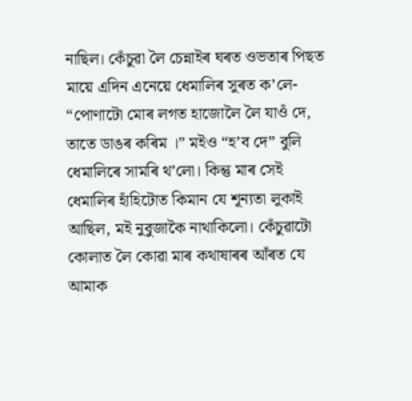নাছিল। কেঁচুৱা লৈ চেন্নাইৰ ঘৰত ওভতাৰ পিছত মায়ে এদিন এনেয়ে ধেমালিৰ সুৰত ক’লে- “পোণাটো মোৰ লগত হাজোলৈ লৈ যাওঁ দে, তাতে ডাঙৰ কৰিম ।” মইও “হ’ব দে” বুলি ধেমালিৰে সামৰি থ’লো। কিন্তু মাৰ সেই ধেমালিৰ হাঁহিটোত কিমান যে শূন্যতা লুকাই আছিল, মই নুবুজাকৈ নাথাকিলো। কেঁচুৱাটো কোলাত লৈ কোৱা মাৰ কথাষাৰৰ আঁৰত যে আমাক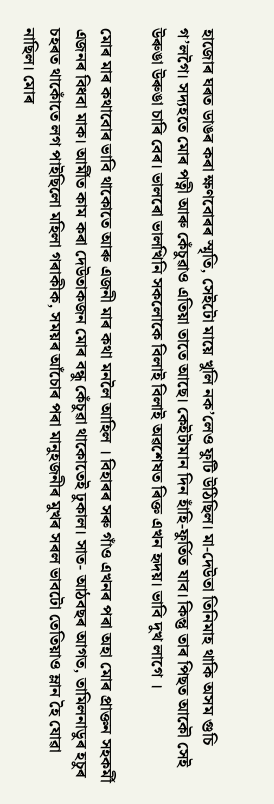হাজোৰ ঘৰত ডাঙৰ কৰা ক্ষণবোৰৰ স্মৃতি, সেইটো মায়ে খুলি নক’লেও ফুটি উঠিছিল। মা-দেউতা তিনিমাহ থাকি অসম গুচি গ’লগৈ। সদ্যহতে মোৰ পত্নী আৰু কেঁচুৱাও এতিয়া তাতে আছে। কেইটামান দিন হাঁহি-ফুৰ্তিত যাব। কিন্তু তাৰ পিছত আকৌ সেই উৰুঙা উৰুঙা চাৰি বেৰ। ভালৰো ভালখিনি সকলোকে বিলাই বিলাই অৱশেষত ৰিক্ত এখন হৃদয়। ভাবি দুখ লাগে ।

মোৰ মাৰ কথাবোৰ ভাবি থাকোতে আৰু এজনী মাৰ কথা মনলৈ আহিল । বিহাৰৰ সৰু গাঁও এখনৰ পৰা অহা মোৰ প্ৰাক্তন সহকৰ্মী এজনৰ বিধবা মাক। আর্মীত কাম কৰা দেউতাকজন মোৰ বন্ধু কেঁচুৱা থাকোতেই ঢুকাল। সাত- আঠবছৰ আগত, তামিলনাডুৰ হচুৰ চহৰত থাকোঁতে লগ পাইছিলো মহিলা গৰাকীক, সময়ৰ আঁচোৰ পৰা মানুহজনীৰ মুখৰ সৰল ভাবটো তেতিয়াও ম্লান হৈ যোৱা নাছিল। মোৰ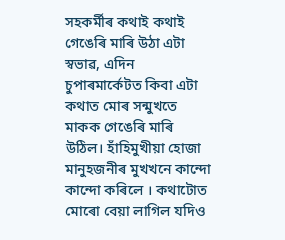সহকৰ্মীৰ কথাই কথাই গেঙেৰি মাৰি উঠা এটা স্বভাৱ, এদিন চুপাৰমাৰ্কেটত কিবা এটা কথাত মোৰ সন্মুখতে মাকক গেঙেৰি মাৰি উঠিল। হাঁহিমুখীয়া হোজা মানুহজনীৰ মুখখনে কান্দো কান্দো কৰিলে । কথাটোত মোৰো বেয়া লাগিল যদিও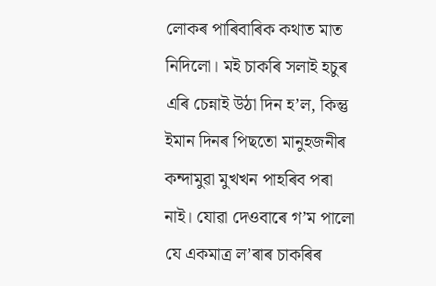লোকৰ পাৰিবাৰিক কথাত মাত নিদিলো। মই চাকৰি সলাই হচুৰ এৰি চেন্নাই উঠা দিন হ’ল, কিন্তু ইমান দিনৰ পিছতো মানুহজনীৰ কন্দামুৱা মুখখন পাহৰিব পৰা নাই। যোৱা দেওবাৰে গ’ম পালো যে একমাত্ৰ ল’ৰাৰ চাকৰিৰ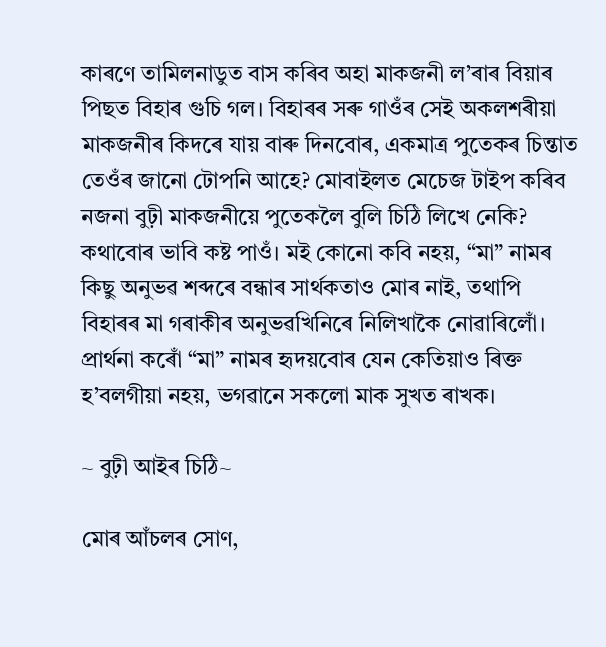কাৰণে তামিলনাডুত বাস কৰিব অহা মাকজনী ল’ৰাৰ বিয়াৰ পিছত বিহাৰ গুচি গল। বিহাৰৰ সৰু গাওঁৰ সেই অকলশৰীয়া মাকজনীৰ কিদৰে যায় বাৰু দিনবোৰ, একমাত্ৰ পুতেকৰ চিন্তাত তেওঁৰ জানো টোপনি আহে? মোবাইলত মেচেজ টাইপ কৰিব নজনা বুঢ়ী মাকজনীয়ে পুতেকলৈ বুলি চিঠি লিখে নেকি? কথাবোৰ ভাবি কষ্ট পাওঁ। মই কোনো কবি নহয়, “মা” নামৰ কিছু অনুভৱ শব্দৰে বন্ধাৰ সার্থকতাও মোৰ নাই, তথাপি বিহাৰৰ মা গৰাকীৰ অনুভৱখিনিৰে নিলিখাকৈ নোৱাৰিলোঁ। প্ৰাৰ্থনা কৰোঁ “মা” নামৰ হৃদয়বোৰ যেন কেতিয়াও ৰিক্ত হ’বলগীয়া নহয়, ভগৱানে সকলো মাক সুখত ৰাখক।

~ বুঢ়ী আইৰ চিঠি~

মোৰ আঁচলৰ সোণ,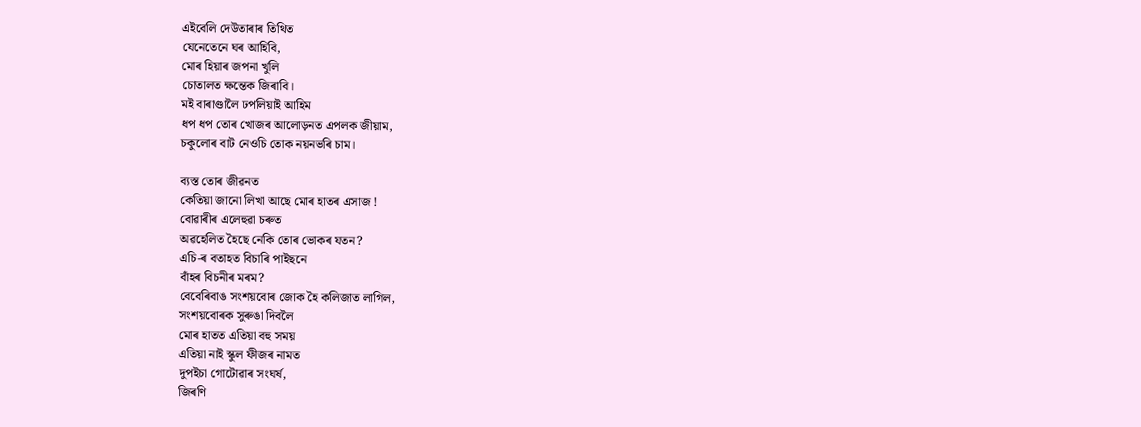এইবেলি দেউতাৰাৰ তিথিত
যেনেতেনে ঘৰ আহিবি,
মোৰ হিয়াৰ জপনা খুলি
চোতালত ক্ষন্তেক জিৰাবি।
মই বাৰাণ্ডালৈ ঢপলিয়াই আহিম
ধপ ধপ তোৰ খোজৰ আলোড়নত এপলক জীয়াম,
চকুলোৰ বাট নেওচি তোক নয়নভৰি চাম।

ব্যস্ত তোৰ জীৱনত
কেতিয়া জানো লিখা আছে মোৰ হাতৰ এসাজ !
বোৱাৰীৰ এলেহুৱা চৰুত
অৱহেলিত হৈছে নেকি তোৰ ভোকৰ যতন?
এচি-ৰ বতাহত বিচাৰি পাইছনে
বাঁহৰ বিচনীৰ মৰম?
বেবেৰিবাঙ সংশয়বোৰ জোক হৈ কলিজাত লাগিল,
সংশয়বোৰক সুৰুঙা দিবলৈ
মোৰ হাতত এতিয়া বহু সময়
এতিয়া নাই স্কুল ফীজৰ নামত
দুপইচা গোটোৱাৰ সংঘৰ্ষ,
জিৰণি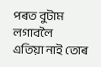পৰত বুটাম লগাবলৈ
এতিয়া নাই তোৰ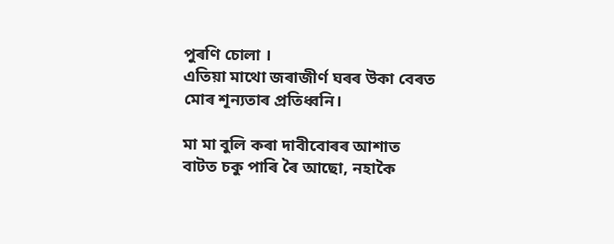পুৰণি চোলা ।
এতিয়া মাথো জৰাজীৰ্ণ ঘৰৰ উকা বেৰত
মোৰ শূন্যতাৰ প্ৰতিধ্বনি।

মা মা বুলি কৰা দাবীবোৰৰ আশাত
বাটত চকু পাৰি ৰৈ আছো, নহাকৈ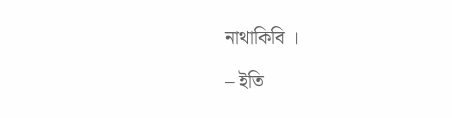নাথাকিবি ।

– ইতি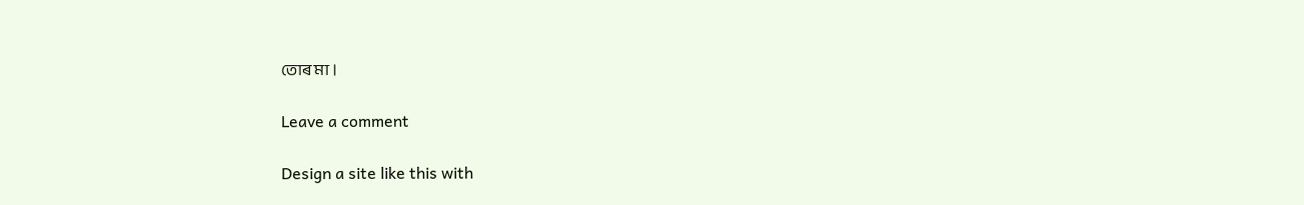তোৰ মা ।

Leave a comment

Design a site like this with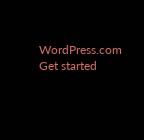WordPress.com
Get started